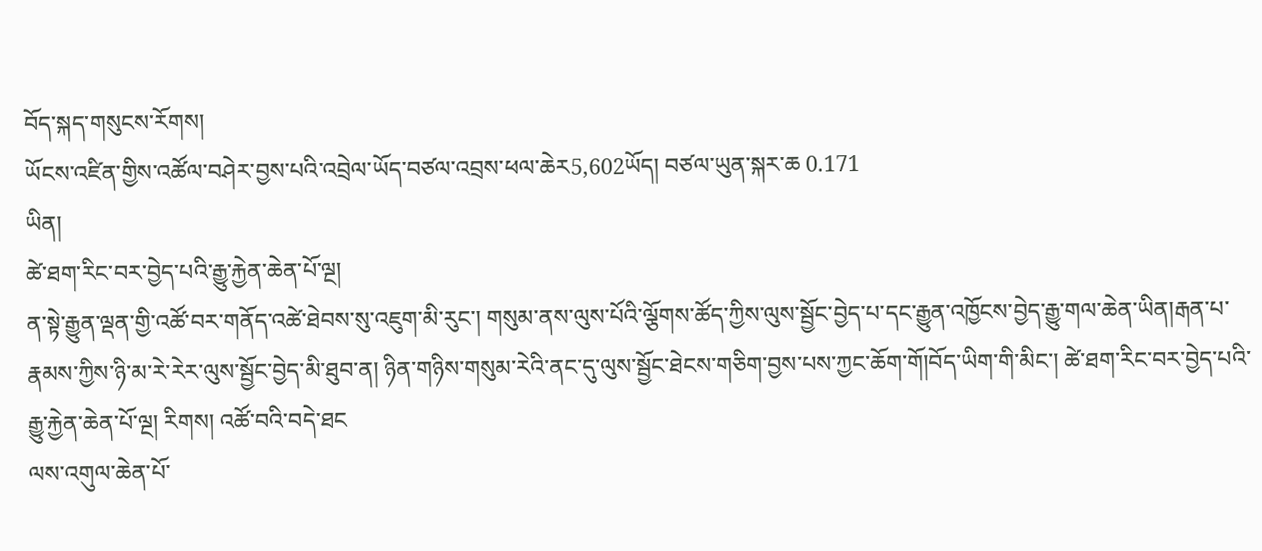བོད་སྐད་གསུངས་རོགས།
ཡོངས་འཛིན་གྱིས་འཚོལ་བཤེར་བྱས་པའི་འབྲེལ་ཡོད་བཙལ་འབྲས་ཕལ་ཆེར5,602ཡོད། བཙལ་ཡུན་སྐར་ཆ 0.171
ཡིན།
ཚེ་ཐག་རིང་བར་བྱེད་པའི་རྒྱུ་རྐྱེན་ཆེན་པོ་ལྔ།
ན་སྟེ་རྒྱུན་ལྡན་གྱི་འཚོ་བར་གནོད་འཚེ་ཐེབས་སུ་འཇུག་མི་རུང་། གསུམ་ནས་ལུས་པོའི་ལྕོགས་ཚོད་ཀྱིས་ལུས་སྦྱོང་བྱེད་པ་དང་རྒྱུན་འཁྱོངས་བྱེད་རྒྱུ་གལ་ཆེན་ཡིན།རྒན་པ་རྣམས་ཀྱིས་ཉི་མ་རེ་རེར་ལུས་སྦྱོང་བྱེད་མི་ཐུབ་ན། ཉིན་གཉིས་གསུམ་རེའི་ནང་དུ་ལུས་སྦྱོང་ཐེངས་གཅིག་བྱས་པས་ཀྱང་ཆོག་གོ།བོད་ཡིག་གི་མིང་། ཚེ་ཐག་རིང་བར་བྱེད་པའི་རྒྱུ་རྐྱེན་ཆེན་པོ་ལྔ། རིགས། འཚོ་བའི་བདེ་ཐང
ལས་འགུལ་ཆེན་པོ་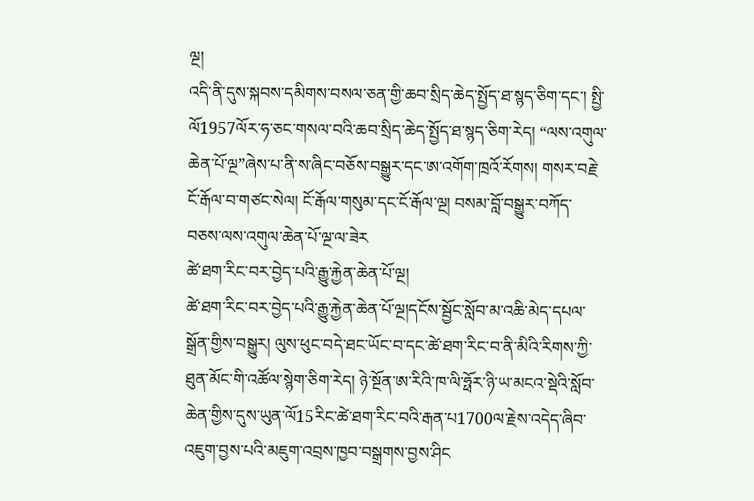ལྔ།
འདི་ནི་དུས་སྐབས་དམིགས་བསལ་ཅན་གྱི་ཆབ་སྲིད་ཆེད་སྤྱོད་ཐ་སྙད་ཅིག་དང་། སྤྱི་ལོ1957ལོར་ཧ་ཅང་གསལ་བའི་ཆབ་སྲིད་ཆེད་སྤྱོད་ཐ་སྙད་ཅིག་རེད། “ལས་འགུལ་ཆེན་པོ་ལྔ”ཞེས་པ་ནི་ས་ཞིང་བཅོས་བསྒྱུར་དང་ཨ་འགོག་ཁྲའོ་རོགས། གསར་བརྗེ་ངོ་རྒོལ་བ་གཙང་སེལ། ངོ་རྒོལ་གསུམ་དང་ངོ་རྒོལ་ལྔ། བསམ་བློ་བསྒྱུར་བཀོད་བཅས་ལས་འགུལ་ཆེན་པོ་ལྔ་ལ་ཟེར
ཚེ་ཐག་རིང་བར་བྱེད་པའི་རྒྱུ་རྐྱེན་ཆེན་པོ་ལྔ།
ཚེ་ཐག་རིང་བར་བྱེད་པའི་རྒྱུ་རྐྱེན་ཆེན་པོ་ལྔ།དངོས་སྦྱོང་སློབ་མ་འཆི་མེད་དཔལ་སྒྲོན་གྱིས་བསྒྱུར། ལུས་ཕུང་བདེ་ཐང་ཡོང་བ་དང་ཚེ་ཐག་རིང་བ་ནི་མིའི་རིགས་ཀྱི་ཐུན་མོང་གི་འཚོལ་སྙེག་ཅིག་རེད། ཉེ་སྔོན་ཨ་རིའི་ཁ་ལི་ཧྥོར་ཉི་ཡ་མངའ་སྡེའི་སློབ་ཆེན་གྱིས་དུས་ཡུན་ལོ15རིང་ཚེ་ཐག་རིང་བའི་རྒན་པ1700ལ་རྗེས་འདེད་ཞིབ་འཇུག་བྱས་པའི་མཇུག་འབྲས་ཁྱབ་བསྒྲགས་བྱས་ཤིང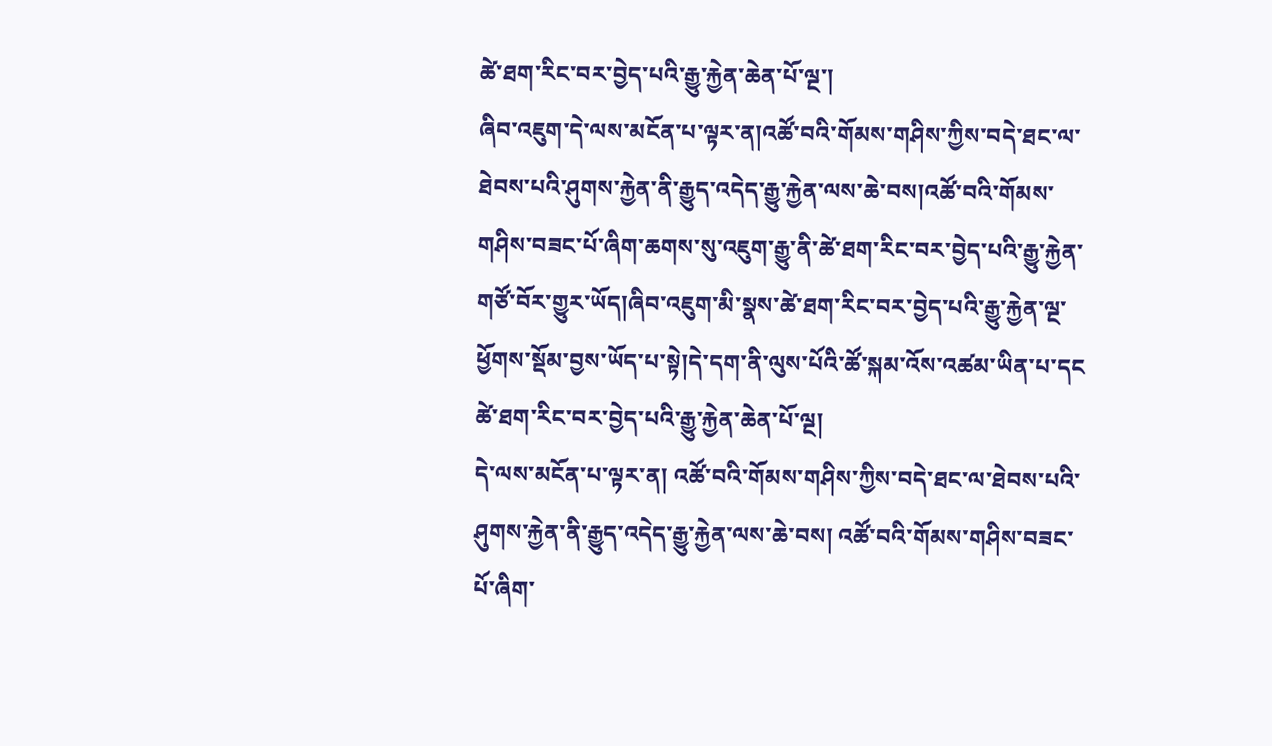ཚེ་ཐག་རིང་བར་བྱེད་པའི་རྒྱུ་རྐྱེན་ཆེན་པོ་ལྔ་།
ཞིབ་འཇུག་དེ་ལས་མངོན་པ་ལྟར་ན།འཚོ་བའི་གོམས་གཤིས་ཀྱིས་བདེ་ཐང་ལ་ཐེབས་པའི་ཤུགས་རྐྱེན་ནི་རྒྱུད་འདེད་རྒྱུ་རྐྱེན་ལས་ཆེ་བས།འཚོ་བའི་གོམས་གཤིས་བཟང་པོ་ཞིག་ཆགས་སུ་འཇུག་རྒྱུ་ནི་ཚེ་ཐག་རིང་བར་བྱེད་པའི་རྒྱུ་རྐྱེན་གཙོ་བོར་གྱུར་ཡོད།ཞིབ་འཇུག་མི་སྣས་ཚེ་ཐག་རིང་བར་བྱེད་པའི་རྒྱུ་རྐྱེན་ལྔ་ཕྱོགས་སྡོམ་བྱས་ཡོད་པ་སྟེ།དེ་དག་ནི་ལུས་པོའི་ཚོ་སྐམ་འོས་འཚམ་ཡིན་པ་དང
ཚེ་ཐག་རིང་བར་བྱེད་པའི་རྒྱུ་རྐྱེན་ཆེན་པོ་ལྔ།
དེ་ལས་མངོན་པ་ལྟར་ན། འཚོ་བའི་གོམས་གཤིས་ཀྱིས་བདེ་ཐང་ལ་ཐེབས་པའི་ཤུགས་རྐྱེན་ནི་རྒྱུད་འདེད་རྒྱུ་རྐྱེན་ལས་ཆེ་བས། འཚོ་བའི་གོམས་གཤིས་བཟང་པོ་ཞིག་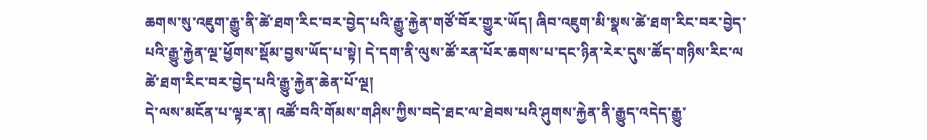ཆགས་སུ་འཇུག་རྒྱུ་ནི་ཚེ་ཐག་རིང་བར་བྱེད་པའི་རྒྱུ་རྐྱེན་གཙོ་བོར་གྱུར་ཡོད། ཞིབ་འཇུག་མི་སྣས་ཚེ་ཐག་རིང་བར་བྱེད་པའི་རྒྱུ་རྐྱེན་ལྔ་ཕྱོགས་སྡོམ་བྱས་ཡོད་པ་སྟེ། དེ་དག་ནི་ལུས་ཚོ་རན་པོར་ཆགས་པ་དང་ཉིན་རེར་དུས་ཚོད་གཉིས་རིང་ལ
ཚེ་ཐག་རིང་བར་བྱེད་པའི་རྒྱུ་རྐྱེན་ཆེན་པོ་ལྔ།
དེ་ལས་མངོན་པ་ལྟར་ན། འཚོ་བའི་གོམས་གཤིས་ཀྱིས་བདེ་ཐང་ལ་ཐེབས་པའི་ཤུགས་རྐྱེན་ནི་རྒྱུད་འདེད་རྒྱུ་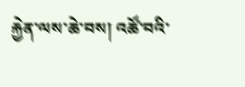རྐྱེན་ལས་ཆེ་བས། འཚོ་བའི་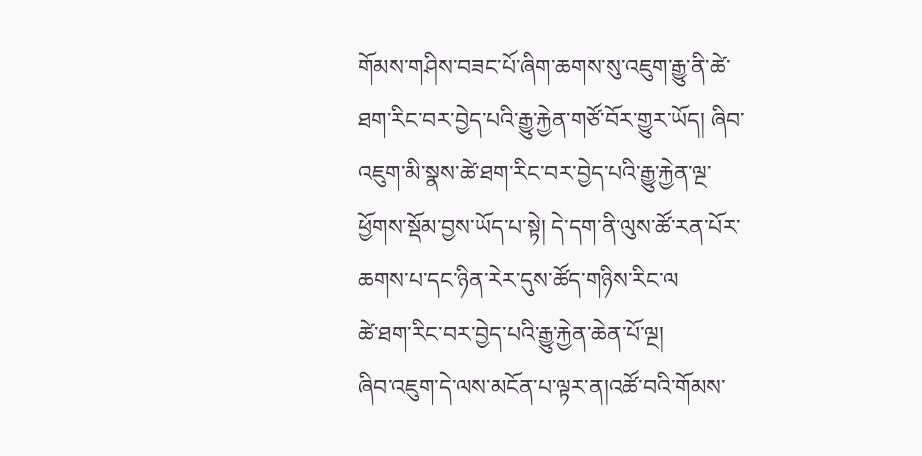གོམས་གཤིས་བཟང་པོ་ཞིག་ཆགས་སུ་འཇུག་རྒྱུ་ནི་ཚེ་ཐག་རིང་བར་བྱེད་པའི་རྒྱུ་རྐྱེན་གཙོ་བོར་གྱུར་ཡོད། ཞིབ་འཇུག་མི་སྣས་ཚེ་ཐག་རིང་བར་བྱེད་པའི་རྒྱུ་རྐྱེན་ལྔ་ཕྱོགས་སྡོམ་བྱས་ཡོད་པ་སྟེ། དེ་དག་ནི་ལུས་ཚོ་རན་པོར་ཆགས་པ་དང་ཉིན་རེར་དུས་ཚོད་གཉིས་རིང་ལ
ཚེ་ཐག་རིང་བར་བྱེད་པའི་རྒྱུ་རྐྱེན་ཆེན་པོ་ལྔ།
ཞིབ་འཇུག་དེ་ལས་མངོན་པ་ལྟར་ན།འཚོ་བའི་གོམས་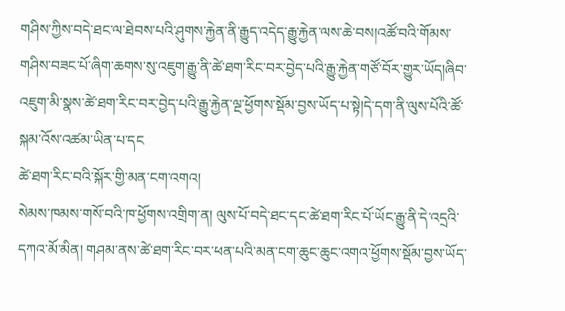གཤིས་ཀྱིས་བདེ་ཐང་ལ་ཐེབས་པའི་ཤུགས་རྐྱེན་ནི་རྒྱུད་འདེད་རྒྱུ་རྐྱེན་ལས་ཆེ་བས།འཚོ་བའི་གོམས་གཤིས་བཟང་པོ་ཞིག་ཆགས་སུ་འཇུག་རྒྱུ་ནི་ཚེ་ཐག་རིང་བར་བྱེད་པའི་རྒྱུ་རྐྱེན་གཙོ་བོར་གྱུར་ཡོད།ཞིབ་འཇུག་མི་སྣས་ཚེ་ཐག་རིང་བར་བྱེད་པའི་རྒྱུ་རྐྱེན་ལྔ་ཕྱོགས་སྡོམ་བྱས་ཡོད་པ་སྟེ།དེ་དག་ནི་ལུས་པོའི་ཚོ་སྐམ་འོས་འཚམ་ཡིན་པ་དང
ཚེ་ཐག་རིང་བའི་སྐོར་གྱི་མན་ངག་འགའ།
སེམས་ཁམས་གསོ་བའི་ཁ་ཕྱོགས་འགྲིག་ན། ལུས་པོ་བདེ་ཐང་དང་ཚེ་ཐག་རིང་པོ་ཡོང་རྒྱུ་ནི་དེ་འདྲའི་དཀའ་མོ་མིན། གཤམ་ནས་ཚེ་ཐག་རིང་བར་ཕན་པའི་མན་ངག་ཆུང་ཆུང་འགའ་ཕྱོགས་སྡོམ་བྱས་ཡོད་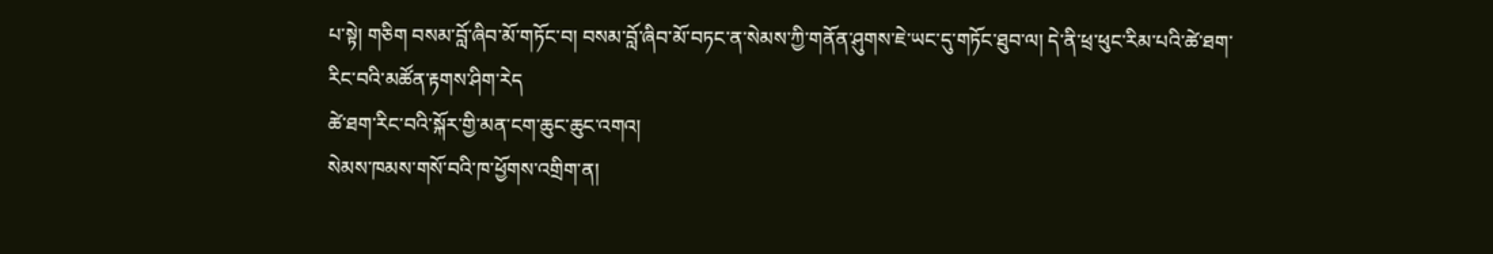པ་སྟེ། གཅིག བསམ་བློ་ཞིབ་མོ་གཏོང་བ། བསམ་བློ་ཞིབ་མོ་བཏང་ན་སེམས་ཀྱི་གནོན་ཤུགས་ཇེ་ཡང་དུ་གཏོང་ཐུབ་ལ། དེ་ནི་ཕྲ་ཕུང་རིམ་པའི་ཚེ་ཐག་རིང་བའི་མཚོན་རྟགས་ཤིག་རེད
ཚེ་ཐག་རིང་བའི་སྐོར་གྱི་མན་ངག་ཆུང་ཆུང་འགའ།
སེམས་ཁམས་གསོ་བའི་ཁ་ཕྱོགས་འགྲིག་ན།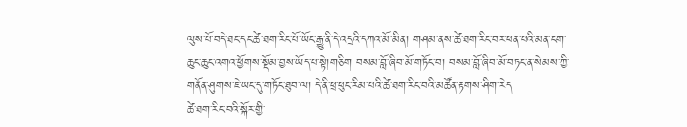ལུས་པོ་བདེ་ཐང་དང་ཚེ་ཐག་རིང་པོ་ཡོང་རྒྱུ་ནི་དེ་འདྲའི་དཀའ་མོ་མིན། གཤམ་ནས་ཚེ་ཐག་རིང་བར་ཕན་པའི་མན་ངག་ཆུང་ཆུང་འགའ་ཕྱོགས་སྡོམ་བྱས་ཡོད་པ་སྟེ།གཅིག བསམ་བློ་ཞིབ་མོ་གཏོང་བ། བསམ་བློ་ཞིབ་མོ་བཏང་ན་སེམས་ཀྱི་གནོན་ཤུགས་ཇེ་ཡང་དུ་གཏོང་ཐུབ་ལ། དེ་ནི་ཕྲ་ཕུང་རིམ་པའི་ཚེ་ཐག་རིང་བའི་མཚོན་རྟགས་ཤིག་རེད
ཚེ་ཐག་རིང་བའི་སྐོར་གྱི་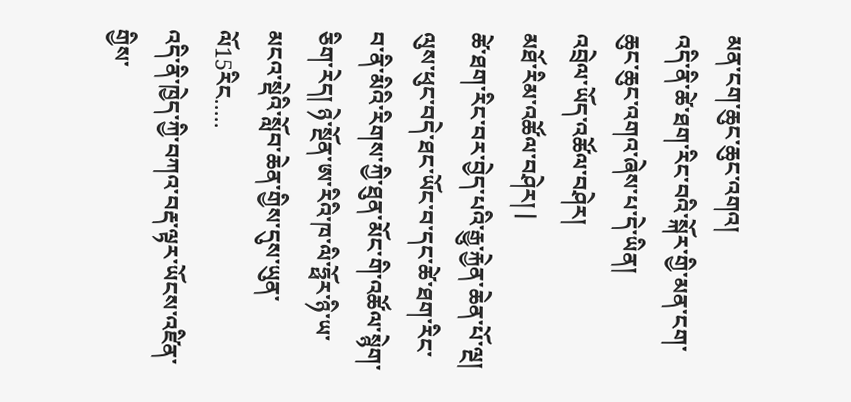མན་ངག་ཆུང་ཆུང་འགའ།
འདི་ནི་ཚེ་ཐག་རིང་བའི་སྐོར་གྱི་མན་ངག་ཆུང་ཆུང་འགའ་ཞེས་པ་དེ་ཡིན།
འབྲེལ་ཡོད་འཚོལ་བཤེར།
མཐོ་རིམ་འཚོལ་བཤེར། |
ཚེ་ཐག་རིང་བར་བྱེད་པའི་རྒྱུ་རྐྱེན་ཆེན་པོ་ལྔ།
ལུས་ཕུང་བདེ་ཐང་ཡོང་བ་དང་ཚེ་ཐག་རིང་བ་ནི་མིའི་རིགས་ཀྱི་ཐུན་མོང་གི་འཚོལ་སྙེག་ཅིག་རེད། ཉེ་སྔོན་ཨ་རིའི་ཁ་ལི་ཧྥོར་ཉི་ཡ་མངའ་སྡེའི་སློབ་ཆེན་གྱིས་དུས་ཡུན་ལོ15རིང.....
འདི་ནི་ཁྱེད་ཀྱི་བཀའ་བརྡ་ལྟར་ཡོངས་འཛིན་གྱིས་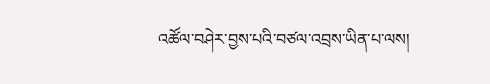འཚོལ་བཤེར་བྱས་པའི་བཙལ་འབྲས་ཡིན་པ་ལས།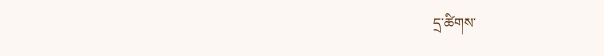དྲ་ཚིགས་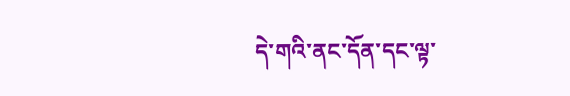དེ་གའི་ནང་དོན་དང་ལྟ་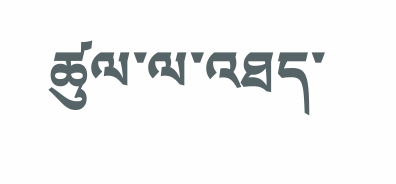ཚུལ་ལ་འཐད་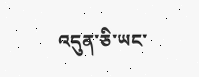འདུན་ཅི་ཡང་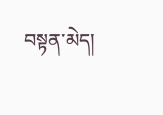བསྟན་མེད།